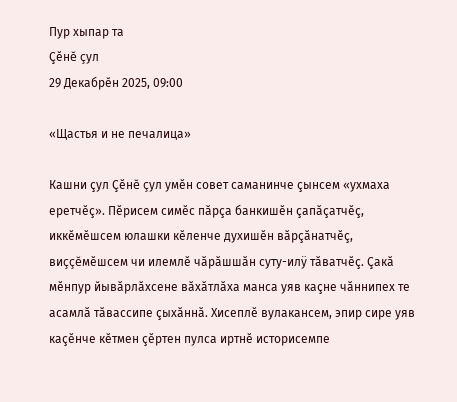Пур хыпар та
Çĕнĕ çул
29 Декабрӗн 2025, 09:00

«Щастья и не печалица»

Кашни çул Çĕнĕ çул умĕн совет саманинче çынсем «ухмаха еретчĕç». Пĕрисем симĕс пăрçа банкишĕн çапăçатчĕç, иккĕмĕшсем юлашки кĕленче духишĕн вăрçăнатчĕç, виççĕмĕшсем чи илемлĕ чăрăшшăн суту-илÿ тăватчĕç. Çакă мĕнпур йывăрлăхсене вăхăтлăха манса уяв каçне чăннипех те асамлă тăвассипе çыхăннă. Хисеплĕ вулакансем, эпир сире уяв каçĕнче кĕтмен çĕртен пулса иртнĕ историсемпе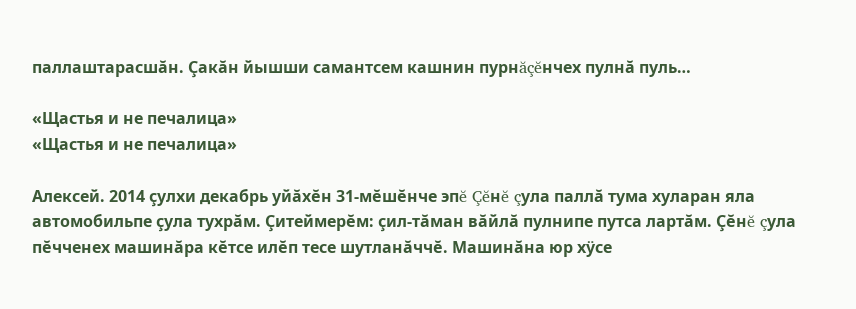паллаштарасшăн. Çакăн йышши самантсем кашнин пурнăçĕнчех пулнă пуль…

«Щастья и не печалица»
«Щастья и не печалица»

Алексей. 2014 çулхи декабрь уйăхĕн 31-мĕшĕнче эпĕ Çĕнĕ çула паллă тума хуларан яла автомобильпе çула тухрăм. Çитеймерĕм: çил-тăман вăйлă пулнипе путса лартăм. Çĕнĕ çула пĕчченех машинăра кĕтсе илĕп тесе шутланăччĕ. Машинăна юр хÿсе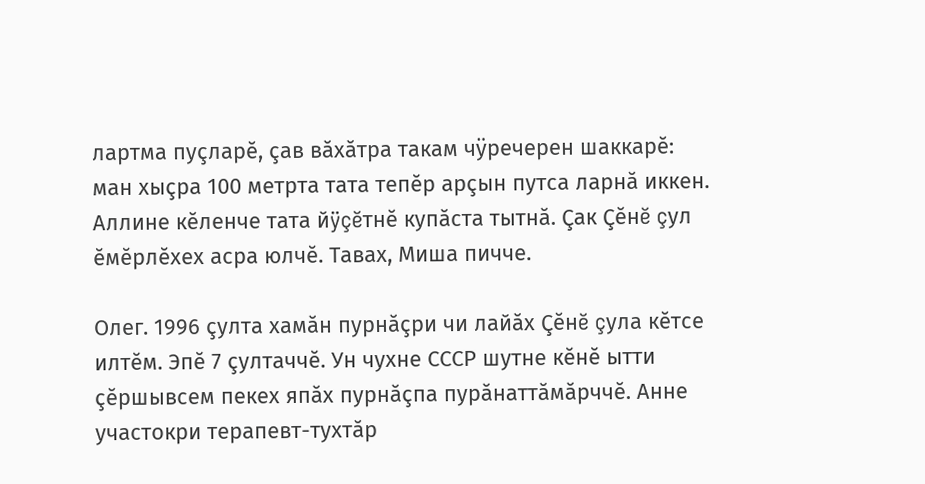лартма пуçларĕ, çав вăхăтра такам чÿречерен шаккарĕ: ман хыçра 100 метрта тата тепĕр арçын путса ларнă иккен. Аллине кĕленче тата йÿçĕтнĕ купăста тытнă. Çак Çĕнĕ çул ĕмĕрлĕхех асра юлчĕ. Тавах, Миша пичче.

Олег. 1996 çулта хамăн пурнăçри чи лайăх Çĕнĕ çула кĕтсе илтĕм. Эпĕ 7 çултаччĕ. Ун чухне СССР шутне кĕнĕ ытти çĕршывсем пекех япăх пурнăçпа пурăнаттăмăрччĕ. Анне участокри терапевт-тухтăр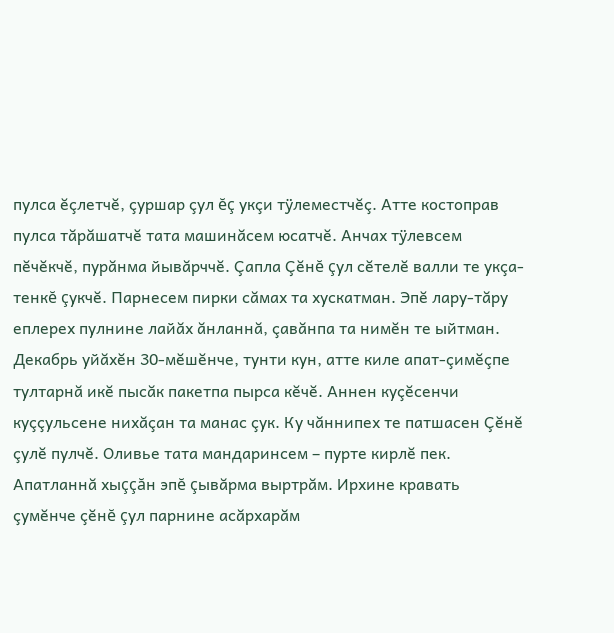пулса ĕçлетчĕ, çуршар çул ĕç укçи тÿлеместчĕç. Атте костоправ пулса тăрăшатчĕ тата машинăсем юсатчĕ. Анчах тÿлевсем пĕчĕкчĕ, пурăнма йывăрччĕ. Çапла Çĕнĕ çул сĕтелĕ валли те укçа-тенкĕ çукчĕ. Парнесем пирки сăмах та хускатман. Эпĕ лару-тăру еплерех пулнине лайăх ăнланнă, çавăнпа та нимĕн те ыйтман. Декабрь уйăхĕн 30-мĕшĕнче, тунти кун, атте киле апат-çимĕçпе тултарнă икĕ пысăк пакетпа пырса кĕчĕ. Аннен куçĕсенчи куççульсене нихăçан та манас çук. Ку чăннипех те патшасен Çĕнĕ çулĕ пулчĕ. Оливье тата мандаринсем – пурте кирлĕ пек. Апатланнă хыççăн эпĕ çывăрма выртрăм. Ирхине кравать çумĕнче çĕнĕ çул парнине асăрхарăм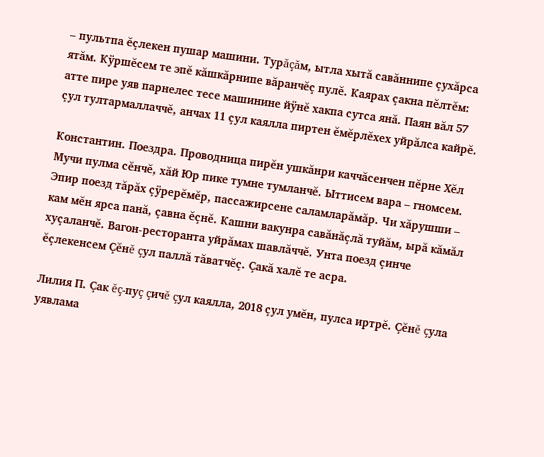– пультпа ĕçлекен пушар машини. Турăçăм, ытла хытă савăннипе çухăрса ятăм. Кÿршĕсем те эпĕ кăшкăрнипе вăранчĕç пулĕ. Каярах çакна пĕлтĕм: атте пире уяв парнелес тесе машинине йÿнĕ хакпа сутса янă. Паян вăл 57 çул тултармаллаччĕ, анчах 11 çул каялла пиртен ĕмĕрлĕхех уйрăлса кайрĕ.

Константин. Поездра. Проводница пирĕн ушкăнри каччăсенчен пĕрне Хĕл Мучи пулма сĕнчĕ, хăй Юр пике тумне тумланчĕ. Ыттисем вара – гномсем. Эпир поезд тăрăх çÿрерĕмĕр, пассажирсене саламларăмăр. Чи хăрушши – кам мĕн ярса панă, çавна ĕçнĕ. Кашни вакунра савăнăçлă туйăм, ырă кăмăл хуçаланчĕ. Вагон-ресторанта уйрăмах шавлăччĕ. Унта поезд çинче ĕçлекенсем Çĕнĕ çул паллă тăватчĕç. Çакă халĕ те асра.

Лилия П. Çак ĕç-пуç çичĕ çул каялла, 2018 çул умĕн, пулса иртрĕ. Çĕнĕ çула уявлама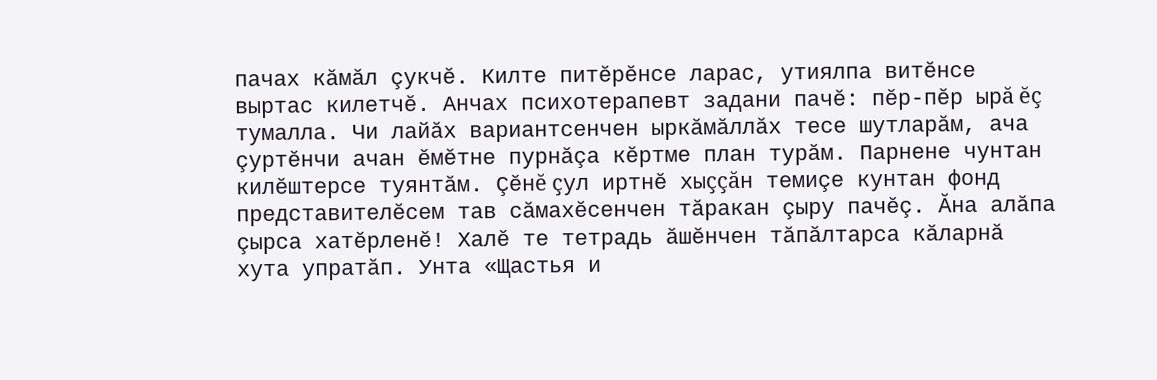пачах кăмăл çукчĕ. Килте питĕрĕнсе ларас, утиялпа витĕнсе выртас килетчĕ. Анчах психотерапевт задани пачĕ: пĕр-пĕр ырă ĕç тумалла. Чи лайăх вариантсенчен ыркăмăллăх тесе шутларăм, ача çуртĕнчи ачан ĕмĕтне пурнăçа кĕртме план турăм. Парнене чунтан килĕштерсе туянтăм. Çĕнĕ çул иртнĕ хыççăн темиçе кунтан фонд представителĕсем тав сăмахĕсенчен тăракан çыру пачĕç. Ăна алăпа çырса хатĕрленĕ! Халĕ те тетрадь ăшĕнчен тăпăлтарса кăларнă хута упратăп. Унта «Щастья и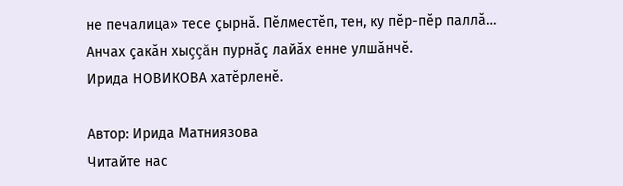не печалица» тесе çырнă. Пĕлместĕп, тен, ку пĕр-пĕр паллă… Анчах çакăн хыççăн пурнăç лайăх енне улшăнчĕ.
Ирида НОВИКОВА хатĕрленĕ.

Автор: Ирида Матниязова
Читайте нас